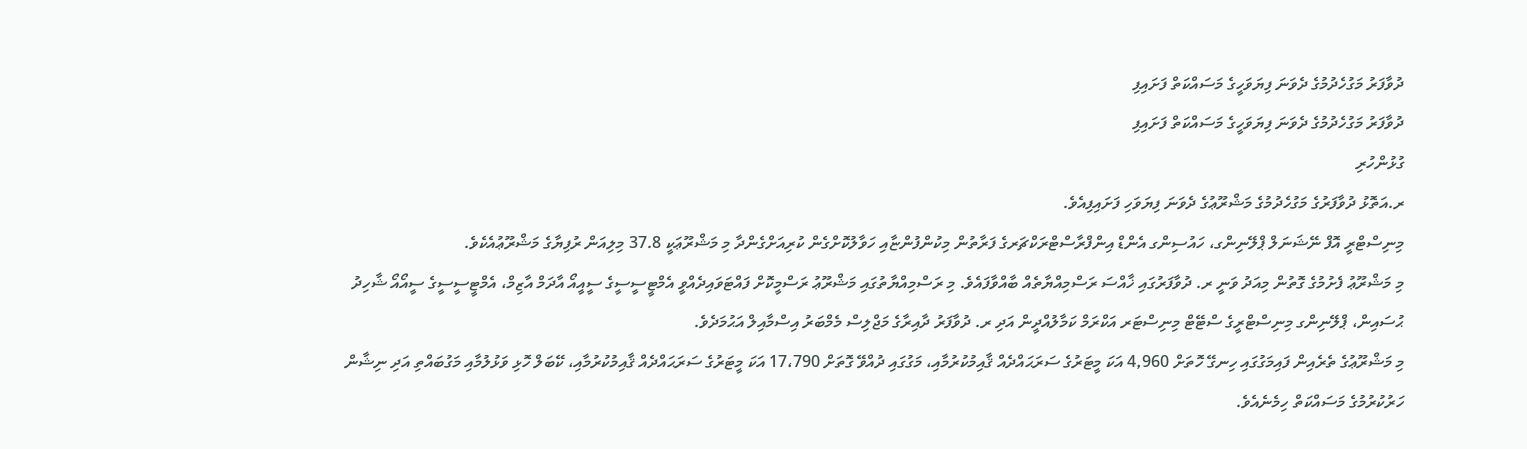ދުވާފަރު މަގުހެދުމުގެ ދެވަނަ ފިޔަވަހީގެ މަސައްކަތް ފަށައިފި
ދުވާފަރު މަގުހެދުމުގެ ދެވަނަ ފިޔަވަހީގެ މަސައްކަތް ފަށައިފި
ގުޅުންހުރި
ރ.އަތޮޅު ދުވާފަރުގެ މަގުހެދުމުގެ މަޝްރޫޢުގެ ދެވަނަ ފިޔަވަހި ފަށައިފިއެވެ.
މިނިސްޓްރީ އޮފް ނޭޝަނަލް ޕްލޭނިންގ، ހައުސިންގ އެންޑް އިންފްރާސްޓްރަކްޗަރގެ ފަރާތުން މިކުންފުންޏާއި ހަވާލުކޮށްގެން ކުރިއަށްގެންދާ މި މަޝްރޫޢަކީ 37.8 މިލިއަން ރުފިޔާގެ މަޝްރޫޢުއެކެވެ.
މި މަޝްރޫޢު ފެށުމުގެ ގޮތުން މިއަދު ވަނީ ރ. ދުވާފަރުގައި ޚާއްސަ ރަސްމިއްޔާތެއް ބާއްވާފައެވެ. މި ރަސްމިއްޔާތުގައި މަޝްރޫޢު ރަސްމީކޮށް ފައްޓަވައިދެއްވީ އެމްޓީސީސީގެ ސީއީއޯ އާދަމް އާޒިމް، އެމްޓީސީސީގެ ސީއޯއޯ ޝާހިދު ޙުސައިން، ޕްލޭނިންގ މިނިސްޓްރީގެ ސްޓޭޓް މިނިސްޓަރ އަކްރަމް ކަމާލުއްދީން އަދި ރ. ދުވާފަރު ދާއިރާގެ މަޖްލިސް މެމްބަރު އިސްމާއިލް އަޙުމަދެވެ.
މި މަޝްރޫޢުގެ ތެރެއިން ފައިމަގުގައި ހިނގޭ ހޮތަށް 4,960 އަކަ މީޓަރުގެ ސަރަޙައްދެއް ޤާއިމުކުރުމާއި، މަގުގައި ދުއްވޭ ގޮތަށް 17،790 އަކަ މީޓަރުގެ ސަރަޙައްދެއް ޤާއިމުކުރުމާއި، ކޭބަލް ހޮޅި ވަޅުލުމާއި މަގުބައްތި އަދި ނިޝާން ހަރުކުރުމުގެ މަސައްކަތް ހިމެނެއެވެ.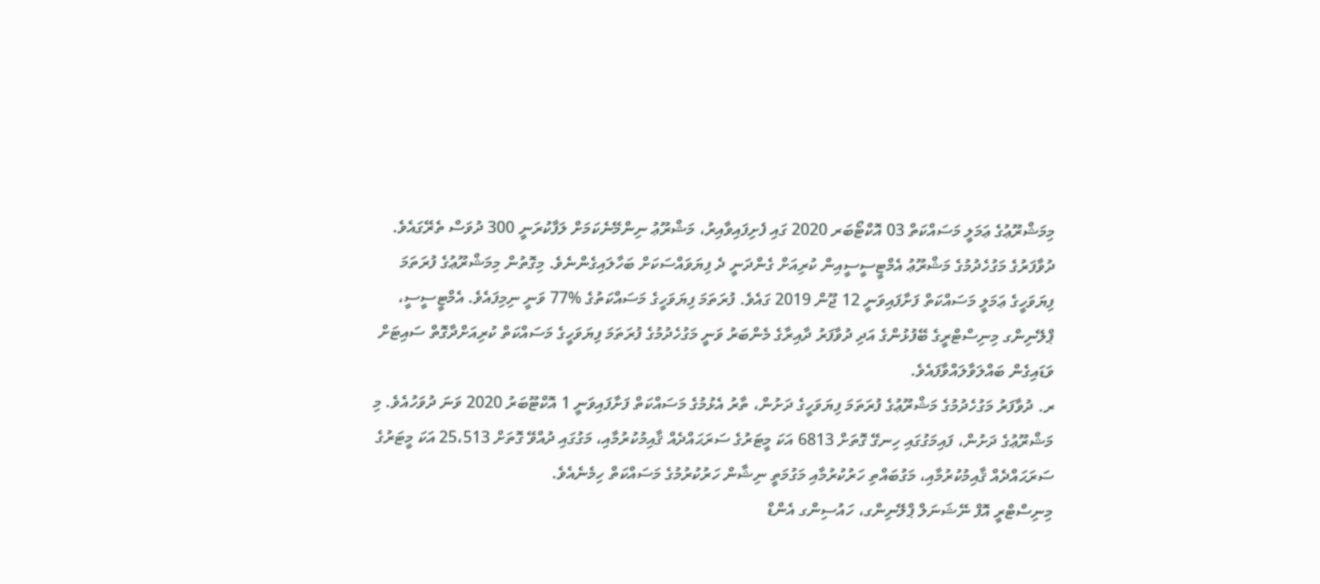މިމަޝްރޫޢުގެ ޢަމަލީ މަސައްކަތް 03 އޮކްޓޯބަރ 2020 ގައި ފެށިފައިވާއިރު، މަޝްރޫޢު ނިންމޭނެކަމަށް ލަފާކުރަނީ 300 ދުވަސް ތެރޭގައެވެ.
ދުވާފަރުގެ މަގުހެދުމުގެ މަޝްރޫޢު އެމްޓީސީސީއިން ކުރިއަށް ގެންދަނީ ދެ ފިޔަވައްސަކަށް ބަހާލައިގެންނެވެ. މިގޮތުން މިމަޝްރޫޢުގެ ފުރަތަމަ ފިޔަވަހީގެ ޢަމަލީ މަސައްކަތް ފަށާފައިވަނީ 12 ޖޫން 2019 ގައެވެ. ފުރަތަމަ ފިޔަވަހީގެ މަސައްކަތުގެ %77 ވަނީ ނިމިފައެވެ. އެމްޓީސީސީ، ޕްލޭނިންގ މިނިސްޓްރީގެ ބޭފުޅުންގެ އަދި ދުވާފަރު ދާއިރާގެ މެންބަރު ވަނީ މަގުހެދުމުގެ ފުރަތަމަ ފިޔަވަހީގެ މަސައްކަތް ކުރިއަށްދާގޮތް ސައިޓަށް ވަޑައިގެން ބައްލަވާލައްވާފައެވެ.
ރ. ދުވާފަރު މަގުހެދުމުގެ މަޝްރޫޢުގެ ފުރަތަމަ ފިޔަވަހީގެ ދަށުން، ތާރު އެޅުމުގެ މަސައްކަތް ފަށާފައިވަނީ 1 އޮކްޓޫބަރު 2020 ވަނަ ދުވަހުއެވެ. މި މަޝްރޫޢުގެ ދަށުން، ފައިމަގުގައި ހިނގޭ ގޮތަށް 6813 އަކަ މީޓަރުގެ ސަރަޙައްދެއް ޤާއިމުކުރުމާއި، މަގުގައި ދުއްވޭ ގޮތަށް 25،513 އަކަ މީޓަރުގެ ސަރަޙައްދެއް ޤާއިމުކުރުމާއި، މަގުބައްތި ހަރުކުރުމާއި މަގުމަތީ ނިޝާން ހަރުކުރުމުގެ މަސައްކަތް ހިމެނެއެވެ.
މިނިސްޓްރީ އޮފް ނޭޝަނަލް ޕްލޭނިންގ، ހައުސިންގ އެންޑް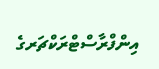އިންފްރާސްޓްރަކްޗަރގެ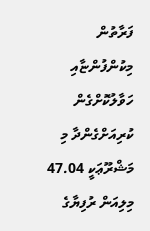ފަރާތުން މިކުންފުންޏާއި ހަވާލުކޮށްގެން ކުރިއަށްގެންދާ މި މަޝްރޫޢަކީ 47.04 މިލިއަން ރުފިޔާގެ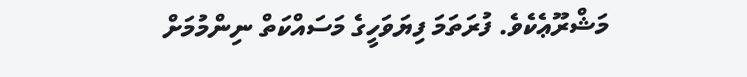މަޝްރޫޢެކެވެ. ފުރަތަމަ ފިޔަވަހީގެ މަސައްކަތް ނިންމުމަށް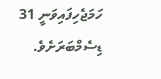ހަމަޖެހިފައިވަނީ 31 ޑިސެމްބަރަށެވެ.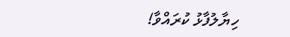ހިޔާލުފާޅު ކުރައްވާ!